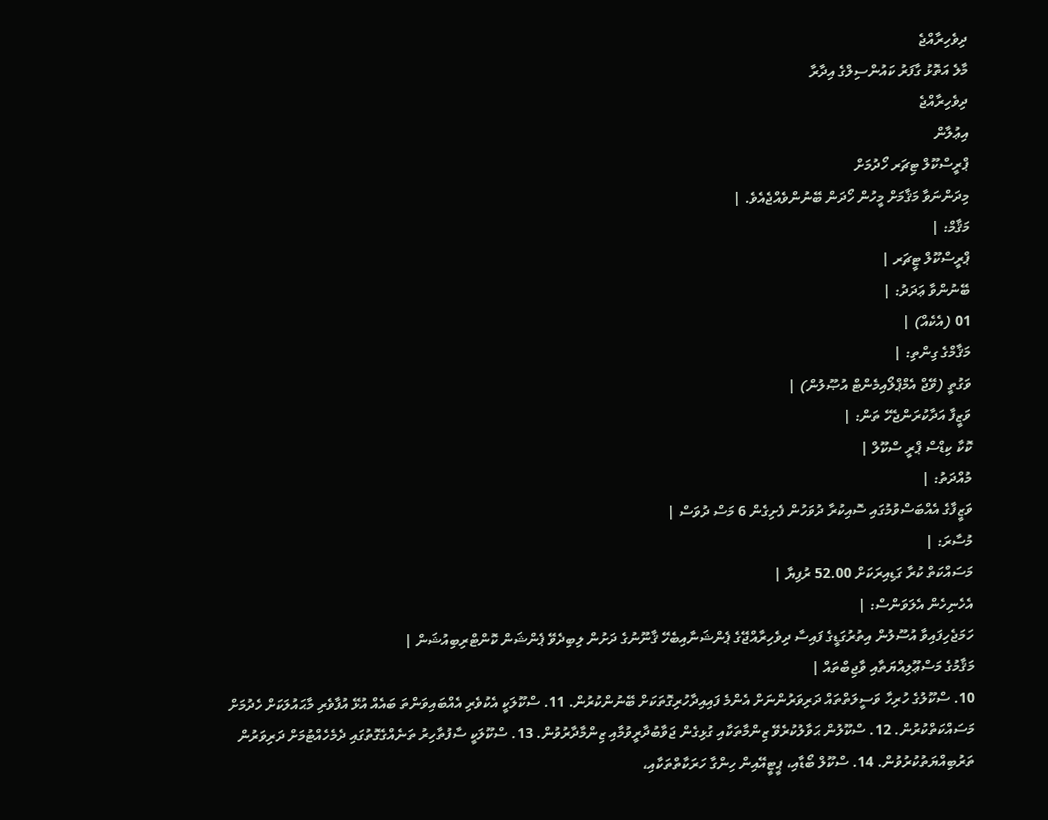ދިވެހިރާއްޖެ
މާލެ އަތޮޅު ގާފަރު ކައުންސިލްގެ އިދާރާ
ދިވެހިރާއްޖެ
އިޢުލާން
ޕްރީސްކޫލް ޓިޗަރ ހޯދުމަށް
މިދަންނަވާ މަޤާމަށް މީހުން ހޯދަން ބޭނުންވެއްޖެއެވެ. |
މަޤާމް: |
ޕްރީސްކޫލް ޓީޗަރ |
ބޭނުންވާ ޢަދަދު: |
01 (އެކެއް) |
މަޤާމްގެ ގިންތި: |
ވަގުތީ (ވޭޖް އެމްޕްލޯއިމެންޓް އުޞޫލުން) |
ވަޒީފާ އަދާކުރަންޖެހޭ ތަން: |
ކޮކާ ކިޑްސް ޕްރީ ސްކޫލް |
މުއްދަތު: |
ވަޒީފާގެ އެއްބަސްވުމުގައި ސޮއިކުރާ ދުވަހުން ފެށިގެން 6 މަސް ދުވަސް |
މުސާރަ: |
މަސައްކަތް ކުރާ ގަޑިއިރަކަށް 52.00 ރުފިޔާ |
އެހެނިހެން އެލަވަންސް: |
ހަމަޖެހިފައިވާ އުސޫލުން އިތުރުގަޑީގެ ފައިސާ ދިވެހިރާއްޖޭގެ ޕެންޝަނާއިބެހޭ ޤާނޫނުގެ ދަށުން ލިބިދެވޭ ޕެންޝަން ކޮންޓްރިބިއުޝަން |
މަޤާމުގެ މަސްޢޫލިއްޔަތާއި ވާޖިބްތައް |
10. ސްކޫލުގެ ހުރިހާ ވަސީލަތްތައް ދަރިވަރުންނަށް އެންމެ ފައިއިދާހުރިގޮތަކަށް ބޭނުންކުރުން. 11. ސްކޫލަކީ އެކުވެރި އެއްބައިވަންތަ ބައެއް އުޅޭ އުފާވެރި މާޙައުލަކަށް ހެދުމަށް މަސައްކަތްކުރުން. 12. ސްކޫލުން ޙަވާލުކުރެވޭ ޒިންމާތަކާއި ގުޅިގެން ޖަވާބުދާރީވުމާއި ޒިންމާދާރުވުން. 13. ސްކޫލަކީ ސާފުތާހިރު ތަނެއްގެގޮތުގައި ދެމެހެއްޓުމަށް ދަރިވަރުން ތަރުބިއްޔަތުކުރުވުން. 14. ސްކޫލް ބޯޑާއި، ޕީޓީއޭއިން ހިންގާ ހަރަކާތްތަކާއި،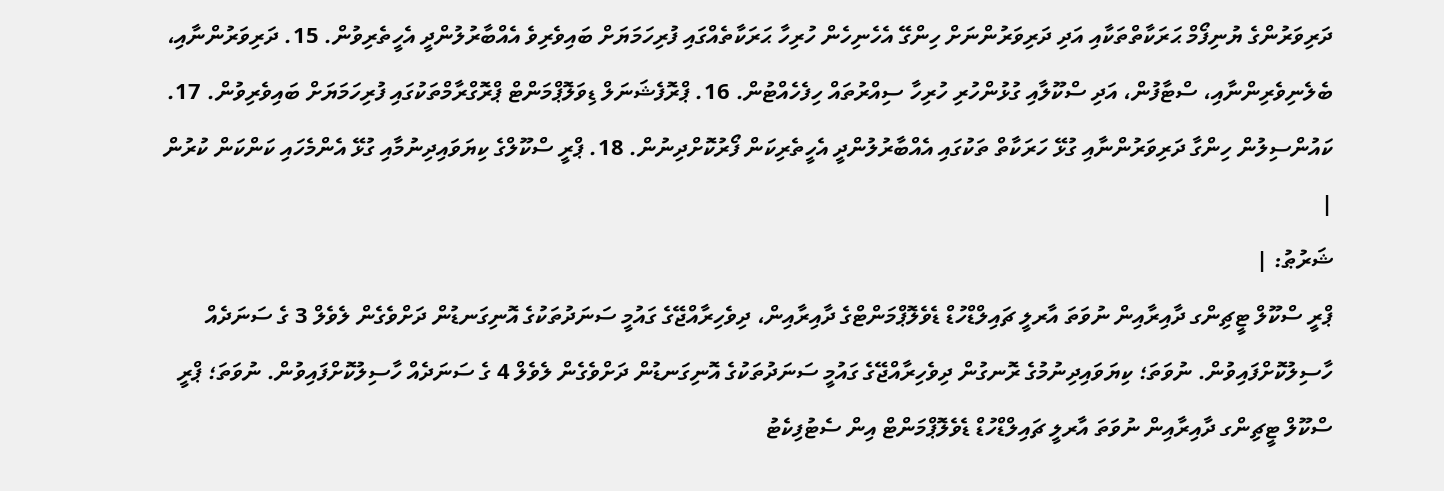ދަރިވަރުންގެ ޔުނިފޯމް ޙަރަކާތްތަކާއި އަދި ދަރިވަރުންނަށް ހިންގޭ އެހެނިހެން ހުރިހާ ޙަރަކާތެއްގައި ފުރިހަމަޔަށް ބައިވެރިވެ އެއްބާރުލުންދީ އެހީތެރިވުން. 15. ދަރިވަރުންނާއި، ބެލެނިވެރިންނާއި، ސްޓާފުން، އަދި ސްކޫލާއި ގުޅުންހުރި ހުރިހާ ސިއްރުތައް ހިފެހެއްޓުން. 16. ޕްރޮފެޝަނަލް ޑިވަލޮޕްމަންޓް ޕްރޮގްރާމްތަކުގައި ފުރިހަމަޔަށް ބައިވެރިވުން. 17. ކައުންސިލުން ހިންގާ ދަރިވަރުންނާއި ގުޅޭ ހަރަކާތް ތަކުގައި އެއްބާރުލުންދީ އެހީތެރިކަން ފޯރުކޮށްދިނުން. 18. ޕްރީ ސްކޫލްގެ ކިޔަވައިދިނުމާއި ގުޅޭ އެންމެހައި ކަންކަން ކުރުން |
ޝަރުޠު: |
ޕްރީ ސްކޫލް ޓީޗިންގ ދާއިރާއިން ނުވަތަ އާރލީ ޗައިލްޑްހުޑް ޑެވެލޮޕްމަންޓްގެ ދާއިރާއިން، ދިވެހިރާއްޖޭގެ ގައުމީ ސަނަދުތަކުގެ އޮނިގަނޑުން ދަށްވެގެން ލެވެލް 3 ގެ ސަނަދެއް ހާސިލުކޮށްފައިވުން. ނުވަތަ؛ ކިޔަވައިދިނުމުގެ ރޮނގުން ދިވެހިރާއްޖޭގެ ގައުމީ ސަނަދުތަކުގެ އޮނިގަނޑުން ދަށްވެގެން ލެވެލް 4 ގެ ސަނަދެއް ހާސިލުކޮށްފައިވުން. ނުވަތަ؛ ޕްރީ ސްކޫލް ޓީޗިންގ ދާއިރާއިން ނުވަތަ އާރލީ ޗައިލްޑްހުޑް ޑެވެލޮޕްމަންޓް އިން ސެޓުފިކެޓު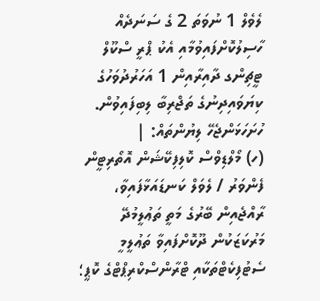ލެވެލް 1 ނުވަތަ 2 ގެ ސަނަދެއް ހާސިލުކޮށްފައިވުމާއި އެކު ޕްރީ ސްކޫލް ޓީޗިންގ ދާއިރާއިން 1 އަހަރުދުވަހުގެ ކިޔަވައިދިނުގެ ތަޖްރިބާ ލިބިފައިވުން.
ހުށަހަޅަންޖެހޭ ލިޔުންތައް: |
(ހ) މޯލްޑިވްސް ކޮލިފިކޭޝަން އޮތޯރިޓީން ފެންވަރު / ލެވަލް ކަނޑައަޅާފައިވާ، ރާއްޖެއިން ބޭރުގެ މަތީ ތަޢުލީމުދޭ މަރުކަޒަކުން ދޫކޮށްފައިވާ ތަޢުލީމީ ސެޓުފިކެޓްތަކާއި ޓްރާންސްކްރިޕްޓްގެ ކޮޕީ؛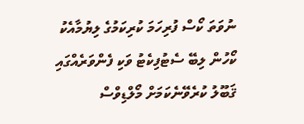ނުވަތަ ކޯސް ފުރިހަމަ ކުރިކަމުގެ ލިޔުމާއެކު ކޯހުން ލިބޭ ސެޓުފިކެޓު ވަކި ފެންވަރެއްގައި ޤަބޫލު ކުރެވޭނެކަމަށް މޯލްޑިވްސް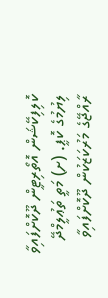ކޮލިފިކޭޝަން އޮތޯރިޓީން ދޫކޮށްފައިވާ ލިޔުމުގެ ކޮޕީ. (ށ) މަތީ ތަޢުލީމްދޭ ރާއްޖޭގެ މަރުކަޒަކުން ދޫކޮށްފައިވާ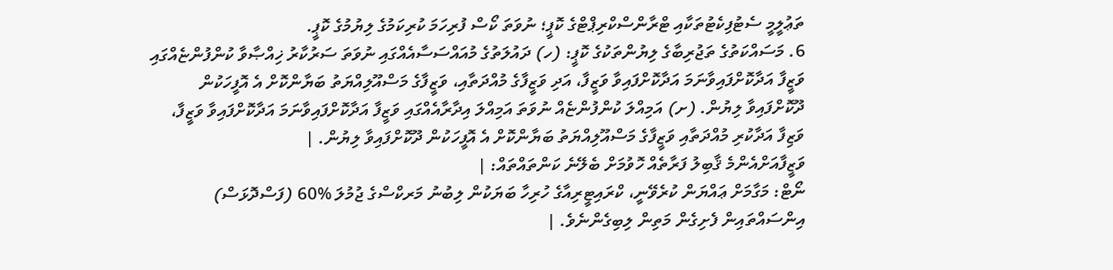ތަޢުލީމީ ސެޓުފިކެޓުތަކާއި ޓްރާންސްކްރިޕްޓްގެ ކޮޕީ؛ ނުވަތަ ކޯސް ފުރިހަމަ ކުރިކަމުގެ ލިޔުމުގެ ކޮޕީ.
6. މަސައްކަތުގެ ތަޖުރިބާގެ ލިޔުންތަކުގެ ކޮޕީ: (ހ) ދައުލަތުގެ މުއައްސަސާއެއްގައި ނުވަތަ ސަރުކާރު ޚިއްޞާވާ ކުންފުންޏެއްގައި ވަޒީފާ އަދާކޮށްފައިވާނަމަ އަދާކޮށްފައިވާ ވަޒީފާ، އަދި ވަޒީފާގެ މުއްދަތާއި، ވަޒީފާގެ މަސްއޫލިއްޔަތު ބަޔާންކޮށް އެ އޮފީހަކުން ދޫކޮށްފައިވާ ލިޔުން. (ށ) އަމިއްލަ ކުންފުންޏެއް ނުވަތަ އަމިއްލަ އިދާރާއެއްގައި ވަޒީފާ އަދާކޮށްފައިވާނަމަ އަދާކޮށްފައިވާ ވަޒީފާ، ވަޒިފާ އަދާކުރި މުއްދަތާއި ވަޒީފާގެ މަސްއޫލިއްޔަތު ބަޔާންކޮށް އެ އޮފީހަކުން ދޫކޮށްފައިވާ ލިޔުން. |
ވަޒީފާއަށްއެންމެ ޤާބިލު ފަރާތެއް ހޮވުމަށް ބެލޭނެ ކަންތައްތައް: |
ނޯޓް: މަގާމަށް ޢައްޔަން ކުރެވޭނީ، ކްރައިޓީރިއާގެ ހުރިހާ ބަޔަކުން ލިބުނު މަރކްސްގެ ޖުމުލަ %60 (ފަސްދޮޅަސް) އިންސައްތައިން ފެށިގެން މަތިން ލިބިގެންނެވެ. |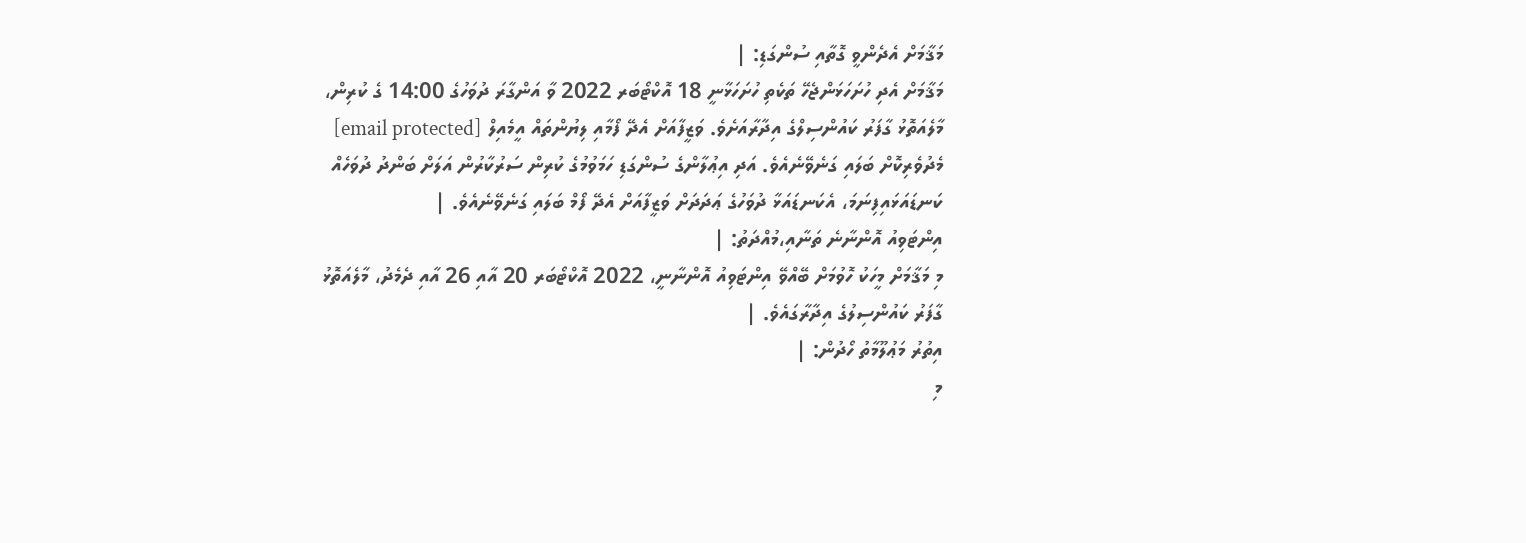މަޤާމަށް އެދެންވީ ގޮތާއި ސުންގަޑި: |
މަޤާމަށް އެދި ހުށަހަޅަންޖެހޭ ތަކެތި ހުށަހަޅާނީ 18 އޮކްޓޯބަރ 2022 ވާ އަންގާރަ ދުވަހުގެ 14:00 ގެ ކުރިން، މާލެއަތޮޅު ގާފަރު ކައުންސިލްގެ އިދާރާއަށެވެ. ވަޒީފާއަށް އެދޭ ފޯމާއި ލިޔުންތައް އީމެއިލް [email protected] މެދުވެރިކޮށް ބަލައި ގަނެވޭނެއެވެ. އަދި އިޢުލާންގެ ސުންގަޑި ހަމަވުމުގެ ކުރިން ސަރުކާރުން އަލަށް ބަންދު ދުވަހެއް ކަނޑައަޅައިފިނަމަ، އެކަނޑައަޅާ ދުވަހުގެ ޢަދަދަށް ވަޒީފާއަށް އެދޭ ފޯމް ބަލައި ގަނެވޭނެއެވެ. |
އިންޓަވިއު އޮންނާނެ ތަނާއި،މުއްދަތު: |
މި މަޤާމަށް މީހަކު ހޮވުމަށް ބޭއްވޭ އިންޓަވިއު އޮންނާނީ، 2022 އޮކްޓޯބަރ 20 އާއި 26 އާއި ދެމެދު، މާލެއަތޮޅު ގާފަރު ކައުންސިލުގެ އިދާރާގައެވެ. |
އިތުރު މަޢުލޫމާތު ހޯދުން: |
މި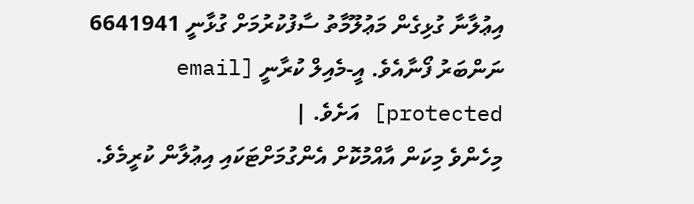އިޢުލާނާ ގުޅިގެން މަޢުލޫމާތު ސާފުކުރުމަށް ގުޅާނީ 6641941 ނަންބަރު ފޯނާއެވެ. އީ-މެއިލް ކުރާނީ [email protected] އަށެވެ. |
މިހެންވެ މިކަން އާއްމުކޮށް އެންގުމަށްޓަކައި އިޢުލާން ކުރީމެވެ.